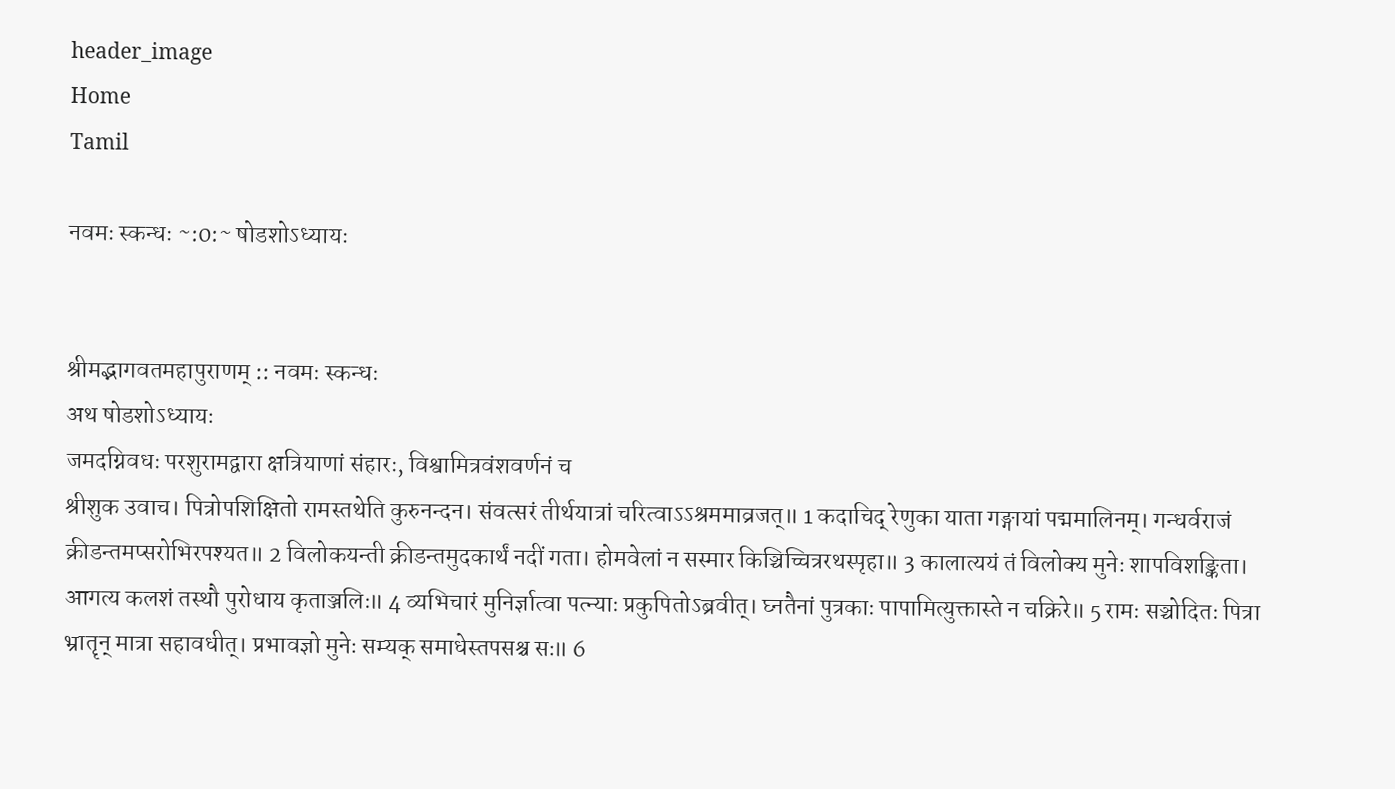header_image
Home
Tamil

नवमः स्कन्धः ~:0:~ षोडशोऽध्यायः


श्रीमद्भागवतमहापुराणम् :: नवमः स्कन्धः
अथ षोडशोऽध्यायः
जमदग्निवधः परशुरामद्वारा क्षत्रियाणां संहारः, विश्वामित्रवंशवर्णनं च
श्रीशुक उवाच। पित्रोपशिक्षितो रामस्तथेति कुरुनन्दन। संवत्सरं तीर्थयात्रां चरित्वाऽऽश्रममाव्रजत्॥ 1 कदाचिद् रेणुका याता गङ्गायां पद्ममालिनम्। गन्धर्वराजं क्रीडन्तमप्सरोभिरपश्यत॥ 2 विलोकयन्ती क्रीडन्तमुदकार्थं नदीं गता। होमवेलां न सस्मार किञ्चिच्चित्ररथस्पृहा॥ 3 कालात्ययं तं विलोक्य मुनेः शापविशङ्किता। आगत्य कलशं तस्थौ पुरोधाय कृताञ्जलिः॥ 4 व्यभिचारं मुनिर्ज्ञात्वा पत्‍न्याः प्रकुपितोऽब्रवीत्। घ्नतैनां पुत्रकाः पापामित्युक्तास्ते न चक्रिरे॥ 5 रामः सञ्चोदितः पित्रा भ्रातॄन् मात्रा सहावधीत्। प्रभावज्ञो मुनेः सम्यक् समाधेस्तपसश्च सः॥ 6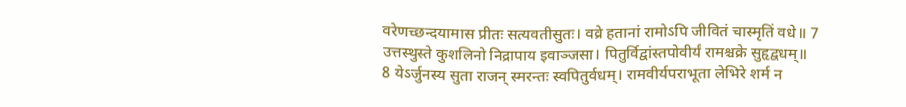वरेणच्छन्दयामास प्रीतः सत्यवतीसुतः। वव्रे हतानां रामोऽपि जीवितं चास्मृतिं वधे॥ 7 उत्तस्थुस्ते कुशलिनो निद्रापाय इवाञ्जसा। पितुर्विद्वांस्तपोवीर्यं रामश्चक्रे सुहृद्वधम्॥ 8 येऽर्जुनस्य सुता राजन् स्मरन्तः स्वपितुर्वधम्। रामवीर्यपराभूता लेभिरे शर्म न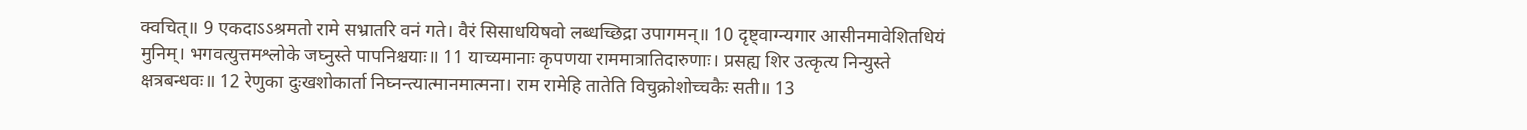क्वचित्॥ 9 एकदाऽऽश्रमतो रामे सभ्रातरि वनं गते। वैरं सिसाधयिषवो लब्धच्छिद्रा उपागमन्॥ 10 दृष्ट्वाग्न्यगार आसीनमावेशितधियं मुनिम्। भगवत्युत्तमश्लोके जघ्नुस्ते पापनिश्चयाः॥ 11 याच्यमानाः कृपणया राममात्रातिदारुणाः। प्रसह्य शिर उत्कृत्य निन्युस्ते क्षत्रबन्धवः॥ 12 रेणुका दुःखशोकार्ता निघ्नन्त्यात्मानमात्मना। राम रामेहि तातेति विचुक्रोशोच्चकैः सती॥ 13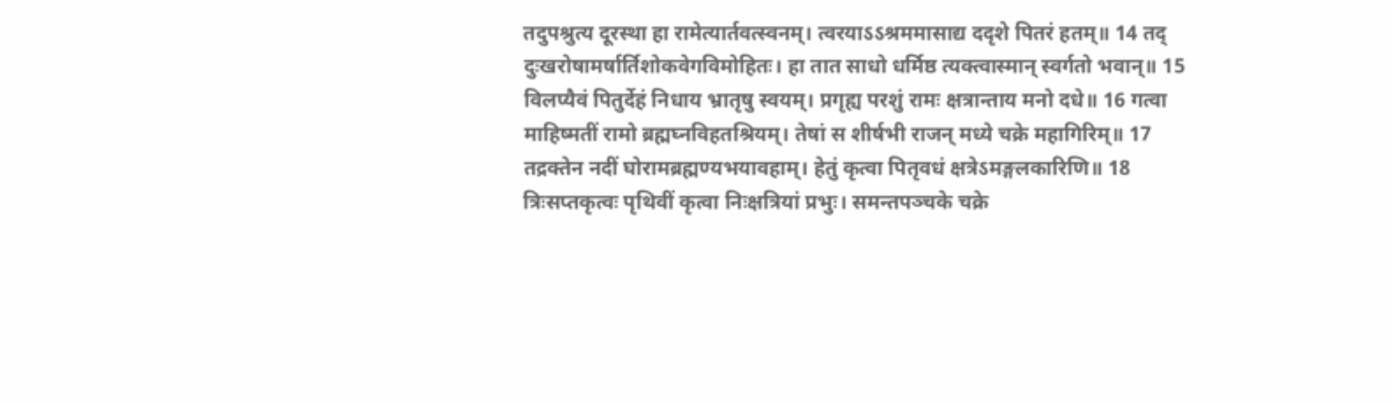तदुपश्रुत्य दूरस्था हा रामेत्यार्तवत्स्वनम्। त्वरयाऽऽश्रममासाद्य ददृशे पितरं हतम्॥ 14 तद् दुःखरोषामर्षार्तिशोकवेगविमोहितः। हा तात साधो धर्मिष्ठ त्यक्त्वास्मान् स्वर्गतो भवान्॥ 15 विलप्यैवं पितुर्देहं निधाय भ्रातृषु स्वयम्। प्रगृह्य परशुं रामः क्षत्रान्ताय मनो दधे॥ 16 गत्वा माहिष्मतीं रामो ब्रह्मघ्नविहतश्रियम्। तेषां स शीर्षभी राजन् मध्ये चक्रे महागिरिम्॥ 17 तद्रक्तेन नदीं घोरामब्रह्मण्यभयावहाम्। हेतुं कृत्वा पितृवधं क्षत्रेऽमङ्गलकारिणि॥ 18 त्रिःसप्तकृत्वः पृथिवीं कृत्वा निःक्षत्रियां प्रभुः। समन्तपञ्चके चक्रे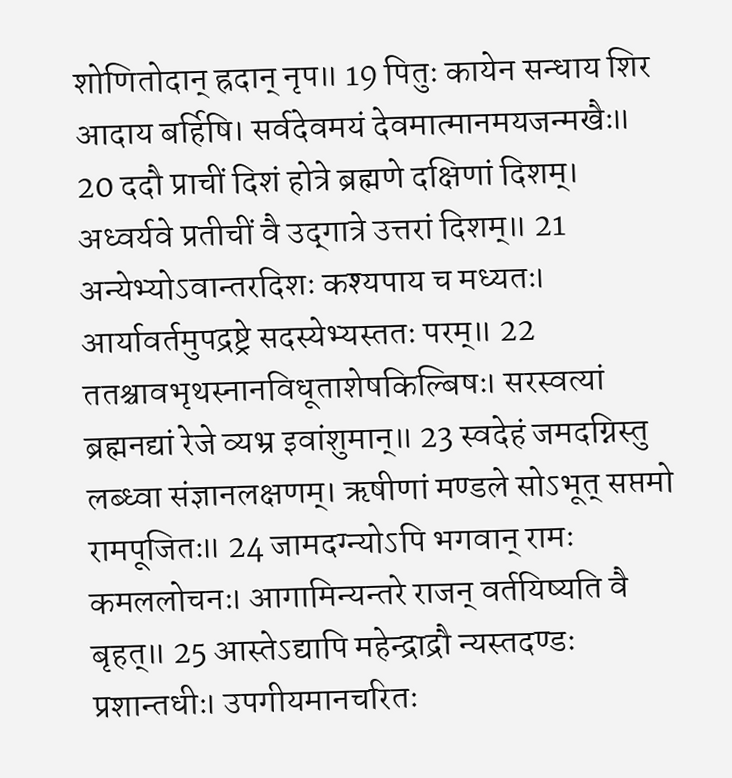शोणितोदान् ह्रदान् नृप॥ 19 पितुः कायेन सन्धाय शिर आदाय बर्हिषि। सर्वदेवमयं देवमात्मानमयजन्मखैः॥ 20 ददौ प्राचीं दिशं होत्रे ब्रह्मणे दक्षिणां दिशम्। अध्वर्यवे प्रतीचीं वै उद्‍गात्रे उत्तरां दिशम्॥ 21 अन्येभ्योऽवान्तरदिशः कश्यपाय च मध्यतः। आर्यावर्तमुपद्रष्ट्रे सदस्येभ्यस्ततः परम्॥ 22 ततश्चावभृथस्नानविधूताशेषकिल्बिषः। सरस्वत्यां ब्रह्मनद्यां रेजे व्यभ्र इवांशुमान्॥ 23 स्वदेहं जमदग्निस्तु लब्ध्वा संज्ञानलक्षणम्। ऋषीणां मण्डले सोऽभूत् सप्तमो रामपूजितः॥ 24 जामदग्न्योऽपि भगवान् रामः कमललोचनः। आगामिन्यन्तरे राजन् वर्तयिष्यति वै बृहत्॥ 25 आस्तेऽद्यापि महेन्द्राद्रौ न्यस्तदण्डः प्रशान्तधीः। उपगीयमानचरितः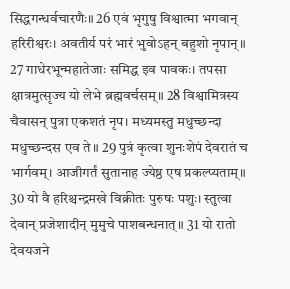सिद्धगन्धर्वचारणैः॥ 26 एवं भृगुषु विश्वात्मा भगवान् हरिरीश्वरः। अवतीर्य परं भारं भुवोऽहन् बहुशो नृपान्॥ 27 गाधेरभून्महातेजाः समिद्ध इव पावकः। तपसा क्षात्रमुत्सृज्य यो लेभे ब्रह्मवर्चसम्॥ 28 विश्वामित्रस्य चैवासन् पुत्रा एकशतं नृप। मध्यमस्तु मधुच्छन्दा मधुच्छन्दस एव ते॥ 29 पुत्रं कृत्वा शुनःशेपं देवरातं च भार्गवम्। आजीगर्तं सुतानाह ज्येष्ठ एष प्रकल्प्यताम्॥ 30 यो वै हरिश्चन्द्रमखे विक्रीतः पुरुषः पशुः। स्तुत्वा देवान् प्रजेशादीन् मुमुचे पाशबन्धनात्॥ 31 यो रातो देवयजने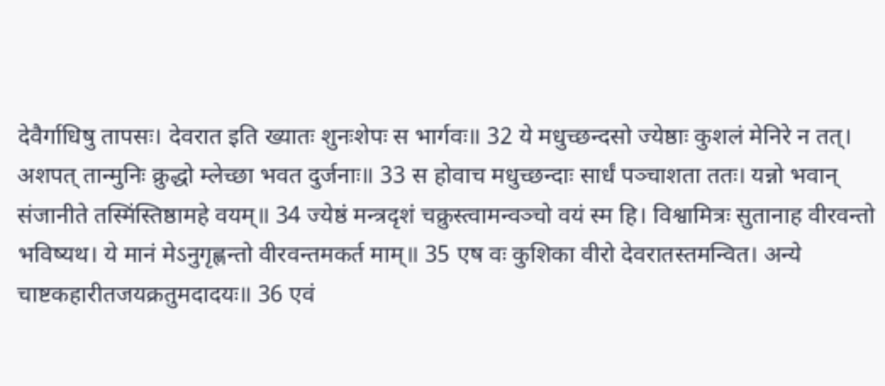देवैर्गाधिषु तापसः। देवरात इति ख्यातः शुनःशेपः स भार्गवः॥ 32 ये मधुच्छन्दसो ज्येष्ठाः कुशलं मेनिरे न तत्। अशपत् तान्मुनिः क्रुद्धो म्लेच्छा भवत दुर्जनाः॥ 33 स होवाच मधुच्छन्दाः सार्धं पञ्चाशता ततः। यन्नो भवान् संजानीते तस्मिंस्तिष्ठामहे वयम्॥ 34 ज्येष्ठं मन्त्रदृशं चक्रुस्त्वामन्वञ्चो वयं स्म हि। विश्वामित्रः सुतानाह वीरवन्तो भविष्यथ। ये मानं मेऽनुगृह्णन्तो वीरवन्तमकर्त माम्॥ 35 एष वः कुशिका वीरो देवरातस्तमन्वित। अन्ये चाष्टकहारीतजयक्रतुमदादयः॥ 36 एवं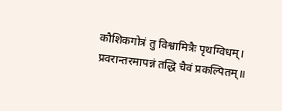कौशिकगोत्रं तु विश्वामित्रैः पृथग्विधम्। प्रवरान्तरमापन्नं तद्धि चैवं प्रकल्पितम्॥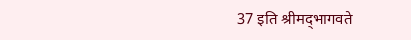37 इति श्रीमद्‍भागवते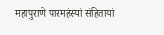महापुराणे पारमहंस्यां संहितायां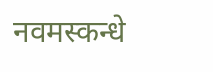नवमस्कन्धे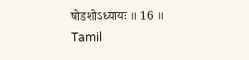षोडशोऽध्यायः ॥ 16 ॥
Tamil